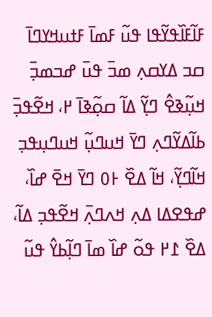ߓߊ߬ߓߊ߰ߟߌ߬ߟߊ ߟߎ߬ ߓߘߊ߫ ߓߙߎߞߌߣߊ߫ ߛߏ ߡߌߛߍ߲ ߘߏ߫ ߟߎ߫ ߝߏߘߏ߲߫ ߞߎ߲߬ߢߐ߮ ߣߌ߲߬ ߡߊ߬ ߛߋ߲߬ߢߊ߫ ߂، ߞߐ߬ߟߏ߲߫ ߕߊ߬ߡߌ߬ߣߍ߲ ߣߌ߫ ߞߎߣߎ߲߬ ߞߎߣߎ߲ߟߏ߲ ߞߊ߬ߣߌ߲߬، ߞߊ߬ ߡߐ߰ ߅߀ ߣߌ߫ ߞߐ߫ ߝߊ߰، ߝߟߐߡߊ ߡߍ߲ ߞߍߣߍ߲߫ ߞߐ߬ߟߏ߲ ߡߊ߬، ߡߐ߰ ߁߂ ߟߋ߬ ߝߊ߰ ߘߊ߫ ߣߊ߲߬ߕߌ߮ ߟߎ߬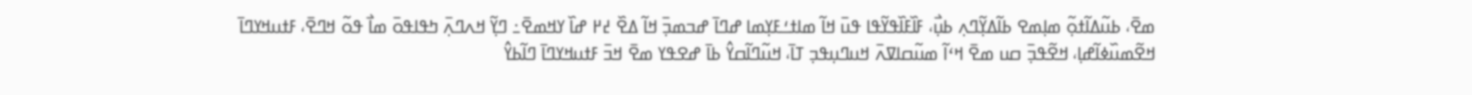ߘߐ߫، ߕߎ߬ߡߊ߬ߙߋ߲߬ ߘߊ߲ߘߐ ߕߊ߬ߡߌ߲߬ߣߍ߲ ߕߎ߲߯، ߓߊ߰ߓߊ߰ߟߌ߬ߟߊ ߟߎ߫ ߞߊ߬ ߘߊߙߑߓߌ߲ߘߊ ߝߣߊ߫ ߝߏߘߏ߲߫ ߞߊ߬ ߡߐ߰ ߄߂ ߝߊ߰ ߌߞߘߐ߫߸ ߣߌ߲߬ ߞߍߣߍ߲߫ ߤߟߊߟߋ߫ ߘߊ߯ ߟߋ߬ ߞߣߐ߫، ߓߙߎߞߌߣߊ߫ ߞߐ߬ߘߎ߰ߦߊ߬ߝߊ߲، ߞߐ߬ߟߏ߲߫ ߛߎ ߘߐ߫ ߞߵߊ߬ ߘߎ߬ߛߊߜߍ߫ ߞߎߣߎ߲ߟߏ߲ ߠߊ߫، ߞߎ߬ߣߊ߬ߛߌ߮ ߕߊ߫ ߝߐߟߌ ߘߐ߫ ߞߏ߫ ߓߙߎߞߌߣߊ߫ ߣߊ߬ߕߌ߮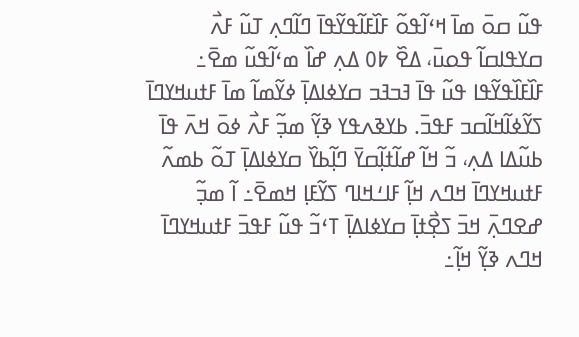ߟߎ߬ ߛߋ߫ ߘߊ߫ ߞߵߊ߬ߟߋ߬ ߓߊ߰ߓߊ߬ߟߌ߬ߟߊ߫ ߣߊ߬ߣߍ߲ ߠߎ߬ ߓߍ߯ ߛߌߟߊߛߊ߬ ߟߋߎ߫، ߡߐ߰ ߈߀ ߡߍ߲ ߝߊ߰ ߘߵߊ߬ߟߎ߬ ߘߐ߫߸ ߓߊ߰ߓߊ߰ߟߌ߬ߟߊ ߟߎ߬ ߟߊ߫ ߔߏߔߏ ߛߌߦߊߡߊ߲߫ ߦߌ߬ߘߊ߬ ߘߊ߫ ߓߙߎߞߌߣߊ߫ ߖߌ߬ߦߊ߬ߞߊ߬ߛߏ ߓߟߏ߫. ߕߌߢߍߟߌ ߢߌ߲߬ ߘߏ߲߬ ߓߍ߯ ߦߋ߫ ߞߍ߫ ߟߊ߫ ߕߎ߬ߡߊ ߡߍ߲، ߏ߬ ߞߊ߬ ߝߊ߬ߙߊ߲߬ߛߌ߫ ߣߊ߲߬ߕߌ߰ ߛߌߦߊߡߊ߲߫ ߠߋ߬ ߕߘߍ߬ ߓߙߎߞߌߣߊ߫ ߞߣߍ ߞߊ߲߬ ߓߊߑߞߊߣ ߖߌ߬ߓߊ߲ ߞߘߐ߫߸ ߊ߬ ߘߏ߲߬ ߝߐߣߍ߲߫ ߞߏ߫ ߖߐ߲߯ߙߊ߲߫ ߛߌߦߊߡߊ߲߫ ߠߵߏ߬ ߟߎ߬ ߓߟߏ߫ ߓߙߎߞߌߣߊ߫ ߞߣߍ ߢߌ߲߬ ߞߊ߲߬߸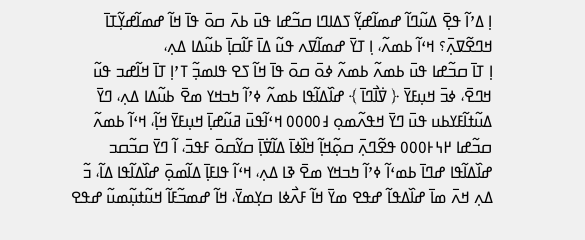ߊ߲ ߡߴߊ߬ ߟߐ߲߫ ߡߎ߬ߣߊ߬ ߝߘߊ߬ߝߌ߲߬ ߖߡߊߣߊ ߛߏ߬ߝߊ ߟߎ߫ ߕߍ߫ ߛߋ߫ ߟߊ߫ ߞߊ߬ ߝߘߊ߬ߝߌ߲߬ߠߊ߫ ߞߣߐ߬ߜߍ߲߫؟ ߞߵߊ߬ ߕߘߍ߬، ߊ߲ ߠߌ߫ ߝߘߊ߬ߜߍ ߟߎ߬ ߡߊ߫ ߓߊ߬ߛߊ߲߫ ߕߎ߬ߡߊ ߡߍ߲،
ߊ߲ ߠߊ߫ ߛߏ߬ߝߊ ߟߎ߫ ߕߘߍ߬ ߕߘߍ߬ ߦߋ߫ ߛߋ߫ ߟߊ߫ ߞߊ߬ ߖߐ ߟߊߘߏ߲߬ ߠߴߊ߲ ߠߊ߫ ߞߊ߬ߝߏ ߟߎ߬ ߞߣߐ߫، ߦߏ߫ ߞߎ߲ߓߌ߫ ﴿ ߜ߭ߊ߯ߣߊ߫ ﴾ ߝߊ߰ߡߊ߬ߟߊ ߕߘߍ߬ ߦߴߊ߬ ߤߏߞߌ ߘߐ߫ ߕߎ߬ߡߊ ߡߍ߲، ߣߌ߫ ߡߎ߬ߙߊ߬ߓߌߕߎ ߟߎ߫ ߣߌ߫ ߞߟߍ߬ߘߋ߲ ߃߀߀߀߀ ߞߵߊ߬ߟߎ߫ ߥߎ߬ߝߊ߲߫ ߞߎ߲ߓߌ߫ ߞߊ߲߬، ߞߵߊ߬ ߕߘߍ߬ ߛߏ߬ߝߊ ߂߆߅߀߀߀ ߟߐ߬ߣߍ߲߫ ߛߋ߲߬ߞߊ߲߬ ߞߊ߰ߦߊ߫ ߡߊ߬ߜ߭ߊ߲߫ ߛߌ߬ߛߋ߫ ߓߟߏ߫، ߊ߬ ߣߌ߫ ߛߏ߬ߛߏ ߝߊ߰ߡߊ߬ߟߊ ߝߣߊ߫ ߕߘߵߊ߬ ߦߴߊ߬ ߤߏߞߌ ߘߐ߫ ߢߊ ߡߍ߲، ߞߵߊ߬ ߟߊߓߊ߲߫ ߡߊ߬ߘߋ߲߫ ߝߊ߰ߡߊ߬ߟߊ ߡߊ߬، ߏ߬ ߡߍ߲ ߞߍ߫ ߘߊ߫ ߝߊ߰ߡߟߊ߬ ߝߟߐ ߘߌ߫ ߞߊ߬ ߓߍ߯ߦߊ ߛߌ߲ߘߌ߫، ߞߊ߬ ߝߘߏ߬ߓߊ߬ ߞߎ߬ߙߎ߲߬ߘߎ߬ ߝߟߐ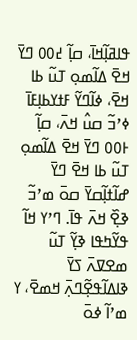ߟߊߥߊ߲߬ߞߊ߫، ߛߊ߲߬ ߄߀߀ ߣߌ߫ ߞߐ߫ ߡߊ߬ߘߋ߲ ߠߎ߬ ߕߊ ߞߐ߫، ߦߊ߬ߣߌ߬ ߓߙߌߕߊ߲ߓߊ߫ ߦߴߏ߬ ߛߎ߮ ߞߍ߫، ߛߊ߲߬ ߅߀߀ ߣߌ߫ ߞߐ߫ ߡߊ߬ߘߋ߲ ߠߎ߬ ߕߊ ߞߐ߫ ߣߌ߫ ߝߊ߬ߙߊ߲߬ߛߌ߫ ߛߋ߫ ߘߴߏ߬ ߢߐ߲߰ ߞߍ߫ ߟߊ߫. ߣߴߌ ߞߊ߬ ߟߌ߬ߤߟߊ ߢߌ߲߬ ߠߎ߬ ߘߐߜߍ߫ ߖߌ߫ ߢߊߡߊ߬ߟߐ߲߬ߣߍ߲߫ ߞߘߐ߫، ߌ ߘߴߊ߬ ߦߋ߫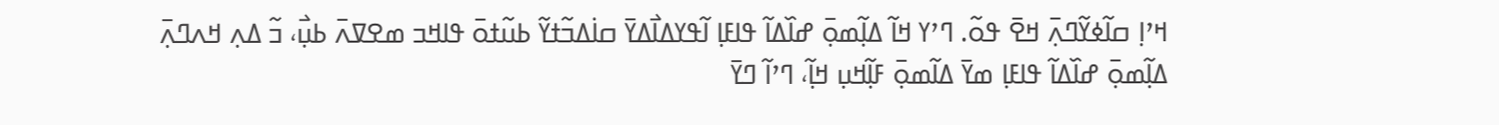ߞߴߊ߲ ߛߊ߬ߦߌ߬ߣߍ߲߫ ߞߐ߫ ߟߋ߬. ߣߴߌ ߞߊ߬ ߡߊ߲߬ߘߋ߲߫ ߝߊ߰ߡߊ߬ ߟߊߓߊ߲ ߊ߬ߟߌߡߊ߯ߡߌ߫ ߛߊ߭ߡߏ߬ߙߌ߬ ߕߎ߬ߙߋ߫ ߟߊߞߏ ߘߐߜߍ߫ ߕߎ߲߯، ߏ߬ ߡߍ߲ ߞߍߣߍ߲߫ ߡߊ߲߬ߘߋ߲߫ ߝߊ߰ߡߊ߬ ߟߊߓߊ߲ ߘߌ߫ ߡߊ߬ߘߋ߲߫ ߓߊ߲߬ߞߎ߲ ߞߊ߲߬، ߣߴߊ߬ ߣߌ߫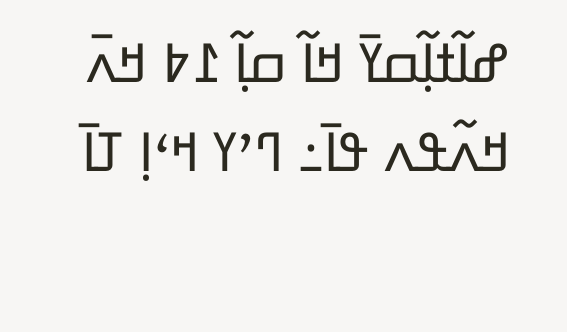ߝߊ߬ߙߊ߲߬ߛߌ߫ ߞߊ߬ ߛߊ߲߬ ߁߈ ߞߍ߫ ߞߍ߬ߟߍ ߟߊ߫߸ ߣߴߌ ߞߵߊ߲ ߠߊ߫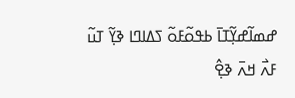ߝߘߊ߬ߝߌ߲߬ߠߊ߫ ߕߟߋ߬ߓߋ߬ ߖߡߊߣߊ ߢߌ߲߬ ߠߎ߬ ߓߍ߯ ߞߍ߫ ߢߐ߲߮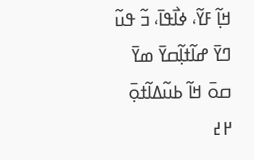ߞߊ߲߬ ߓߌ߬، ߦߊ߯ߟߊ߫، ߏ߬ ߟߎ߬ ߣߌ߫ ߝߊ߬ߙߊ߲߬ߛߌ߫ ߘߌ߫ ߛߋ߫ ߞߊ߬ ߕߎ߬ߡߊ߬ߙߋ߲߫ ߂߄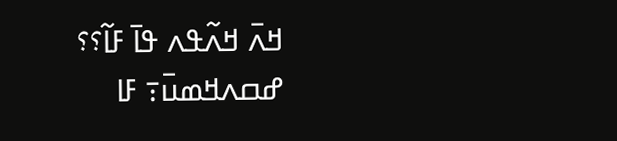ߞߍ߫ ߞߍ߬ߟߍ ߟߊ߫ ߓߊ߬؟؟ ߝߛߍߞߘߎ߫߹ ߓߊ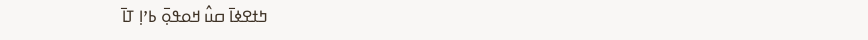ߤߙߐߦߊ߫ ߛߎ߮ ߞߋߟߋ߲߫ ߕߴߊ߲ ߠߊ߫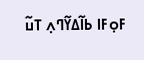ߓߋ߲ߓߊ ߕߊ߬ߡߌ߬ߣߍ߲ ߠߎ߬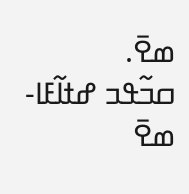ߘߐ߫.
ߛߏ߬ߟߏ ߝߙߊ߬ߓߊ-ߘߐ߫